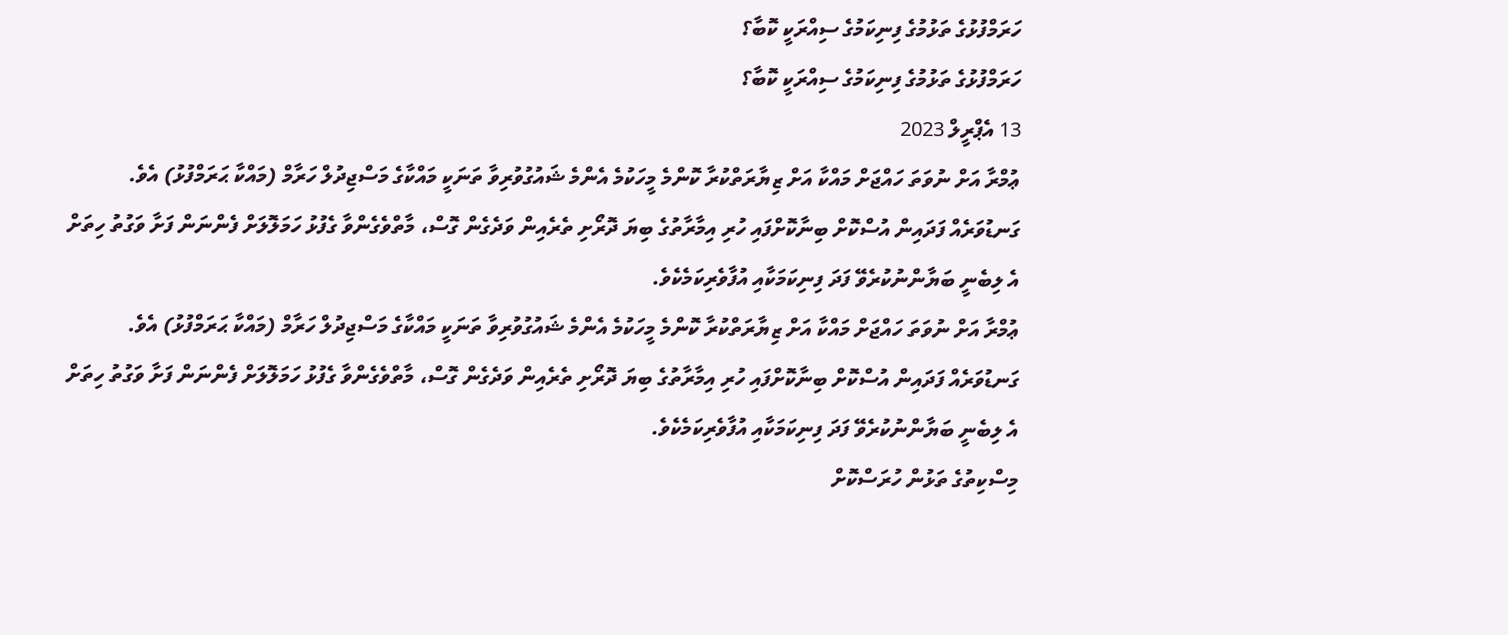ހަރަމްފުޅުގެ ތަޅުމުގެ ފިނިކަމުގެ ސިއްރަކީ ކޮބާ؟
ހަރަމްފުޅުގެ ތަޅުމުގެ ފިނިކަމުގެ ސިއްރަކީ ކޮބާ؟
13 އެޕްރީލް 2023
ޢުމްރާ އަށް ނުވަތަ ހައްޖަށް މައްކާ އަށް ޒިޔާރަތްކުރާ ކޮންމެ މީހަކުމެ އެންމެ ޝައުގުވުރިވާ ތަނަކީ މައްކާގެ މަސްޖިދުލް ހަރާމް (މައްކާ ޙަރަމްފުޅު) އެވެ. ގަނޑުވަރެއް ފަދައިން އުސްކޮށް ބިނާކޮށްފައި ހުރި އިމާރާތުގެ ބިޔަ ދޮރޯށި ތެރެއިން ވަދެގެން ގޮސް، މާތްވެގެންވާ ގެފުޅު ހަމަލޮލަށް ފެންނަން ފަށާ ވަގުތު ހިތަށް އެ ލިބެނީ ބަޔާންނުކުރެވޭ ފަދަ ފިނިކަމަކާއި އުފާވެރިކަމެކެވެ.
ޢުމްރާ އަށް ނުވަތަ ހައްޖަށް މައްކާ އަށް ޒިޔާރަތްކުރާ ކޮންމެ މީހަކުމެ އެންމެ ޝައުގުވުރިވާ ތަނަކީ މައްކާގެ މަސްޖިދުލް ހަރާމް (މައްކާ ޙަރަމްފުޅު) އެވެ. ގަނޑުވަރެއް ފަދައިން އުސްކޮށް ބިނާކޮށްފައި ހުރި އިމާރާތުގެ ބިޔަ ދޮރޯށި ތެރެއިން ވަދެގެން ގޮސް، މާތްވެގެންވާ ގެފުޅު ހަމަލޮލަށް ފެންނަން ފަށާ ވަގުތު ހިތަށް އެ ލިބެނީ ބަޔާންނުކުރެވޭ ފަދަ ފިނިކަމަކާއި އުފާވެރިކަމެކެވެ.
މިސްކިތުގެ ތަޅުން ހުރަސްކޮށް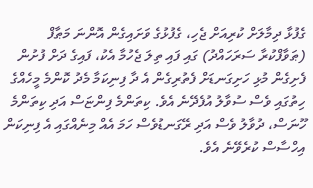ގެފުޅާ ދިމާލަށް ކުރިއަށް ޖެހި، ގެފުޅުގެ ވަށައިގެން އޮންނަ މަޠާފް (ޠަވާފްކުރާ ސަރަހައްދު) ގައި ފައި ތިލަ ޖެހުމާ އެކު، ފައިގެ ދަށް ފުށުން ފެށިގެން މުޅި ހަށިގަނޑަށް ފެތުރިގެން އެ ދާ ފިނިކަމާ މެދު ކޮންމެ މީހެއްގެ ހިތުގައި ވެސް ސުވާލު އުފެދޭނެ އެވެ. ކިތަންމެ ފިންޏަސް އަދި ކިތަންމެ ހޫނަސް، ދުވާލު ވެސް އަދި ރޭގަނޑުވެސް ހަމަ އެއް މިނެއްގައި އެ ފިނިކަން އިހްސާސް ކުރެވޭނެ އެވެ.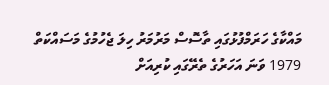މައްކާގެ ހަރަމްފުޅުގައި ތާސޮސް މަރުމަރު ހިލަ ޖެހުމުގެ މަސައްކަތް 1979 ވަނަ އަހަރުގެ ތެރޭގައި ކުރިއަށް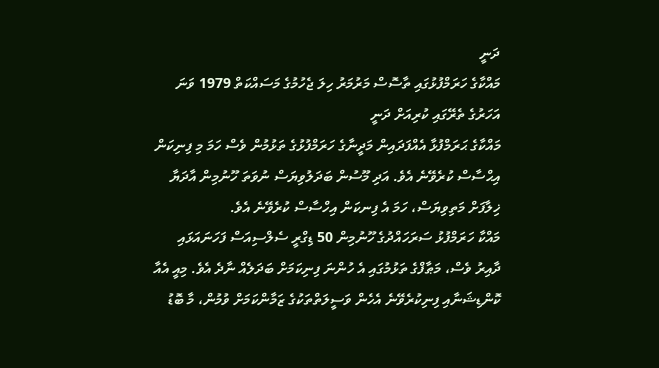ދަނީ
މައްކާގެ ހަރަމްފުޅުގައި ތާސޮސް މަރުމަރު ހިލަ ޖެހުމުގެ މަސައްކަތް 1979 ވަނަ އަހަރުގެ ތެރޭގައި ކުރިއަށް ދަނީ
މައްކާގެ ޙަރަމްފުޅާ އެއްފަދައިން މަދީނާގެ ހަރަމްފުޅުގެ ތަޅުމުން ވެސް ހަމަ މި ފިނިކަން އިޙްސާސް ކުރެވޭނެ އެވެ. އަދި މޫސުން ބަދަލުވިޔަސް ނުވަތަ ހޫނުމިން އާދަޔާ ޚިލާފަށް މަތިވިޔަސް، ހަމަ އެ ފިނކަން އިހްސާސް ކުރެވޭނެ އެވެ.
މައްކާ ހަރަމްފުޅު ސަރަހައްދުގެ ހޫނުމިން 50 ޑިގްރީ ސެލްސިއަސް ފަހަނައަޅައި ދާއިރު ވެސް، މަޠާފްގެ ތަޅުމުގައި އެ ހުންނަ ފިނިކަމަށް ބަދަލެއް ނާދެ އެވެ. މިއީ އެއާ ކޮންޑިޝަނާއި ފިނިކުރެވޭނެ އެހެން ވަސީލަތްތަކުގެ ޒަމާންކަމަށް ވުމުން، މާ ބޮޑު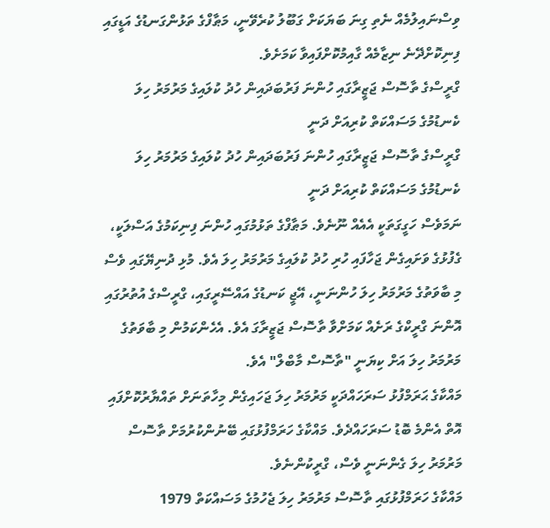ވިސްނައިލުމެއް ނެތި ގިނަ ބަޔަކަށް ގަބޫލު ކުރެވޭނީ، މަޠާފްގެ ތަޅުންގަނޑުގެ އަޑީގައި ފިނިކޮށްދޭނެ ނިޒާމެއް ގާއިމުކޮށްފައިވާ ކަމަށެވެ.
ގްރީސްގެ ތާސޮސް ޖަޒީރާގައި ހުންނަ ފަރުބަދައިން ހުދު ކުލައިގެ މަރުމަރު ހިލަ ކެނޑުމުގެ މަސައްކަތް ކުރިއަށް ދަނީ
ގްރީސްގެ ތާސޮސް ޖަޒީރާގައި ހުންނަ ފަރުބަދައިން ހުދު ކުލައިގެ މަރުމަރު ހިލަ ކެނޑުމުގެ މަސައްކަތް ކުރިއަށް ދަނީ
ނަމަވެސް ހަގީގަތަކީ އެއެއް ނޫނެވެ. މަޠާފްގެ ތަޅުމުގައި ހުންނަ ފިނިކަމުގެ އަސްލަކީ، ގެފުޅުގެ ވަށައިގެން ޖަހާފައި ހުރި ހުދު ކުލައިގެ މަރުމަރު ހިލަ އެވެ. މުޅި ދުނިޔޭގައި ވެސް މި ބާވަތުގެ މަރުމަރު ހިލަ ހުންނަނީ، އޭޖީ ކަނޑުގެ އައްސޭރީގައި، ގްރީސްގެ އުތުރުގައި އޮންނަ ގްރީކްގެ ރަށެއް ކަމަށްވާ ތާސޮސް ޖަޒީރާގަ އެވެ. އެހެންކަމުން މި ބާވަތުގެ މަރުމަރު ހިލަ އަށް ކިޔަނީ "ތާސޮސް މާބްލް" އެވެ.
މައްކާގެ ޙަރަމްފުޅު ސަރަހައްދަކީ މަރުމަރު ހިލަ ޖަހައިގެން މިހާތަނަށް ތައްޔާރުކޮށްފައި އޮތް އެންމެ ބޮޑު ސަރަހައްދެވެ. މައްކާގެ ހަރަމްފުޅުގައި ބޭނުންކުރުމަށް ތާސޮސް މަރުމަރު ހިލަ ގެންނަނީ ވެސް، ގްރީކުންނެވެ.
މައްކާގެ ހަރަމްފުޅުގައި ތާސޮސް މަރުމަރު ހިލަ ޖެހުމުގެ މަސައްކަތް 1979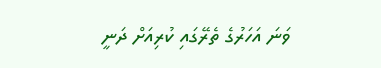ވަނަ އަހަރުގެ ތެރޭގައި ކުރިއަށް ދަނީ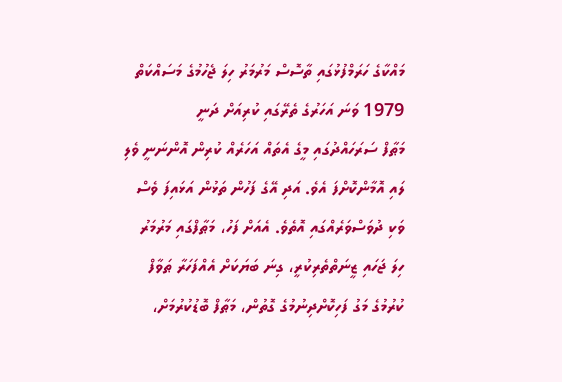މައްކާގެ ހަރަމްފުޅުގައި ތާސޮސް މަރުމަރު ހިލަ ޖެހުމުގެ މަސައްކަތް 1979 ވަނަ އަހަރުގެ ތެރޭގައި ކުރިއަށް ދަނީ
މަޠާފް ސަރަހައްދުގައި މީގެ އެތައް އަހަރެއް ކުރިން އޮންނަނީ ވެލި ލައި އޮމާންކޮށްފަ އެވެ. އަދި އޭގެ ފަހުން ތަޅުން އަޅައިފަ ވެސް ވަކި ދުވަސްވަރެއްގައި އޮތެވެ. އެއަށް ފަހު، މަޠާފްގައި މަރުމަރު ހިލަ ޖަހައި ޒީނަތްތެރިކުރީ، ގިނަ ބަޔަކަށް އެއްފަހަރާ ޠަވާފް ކުރުމުގެ މަގު ފަހިކޮށްދިނުމުގެ ގޮތުން، މަޠާފް ބޮޑުކުރުމަށް،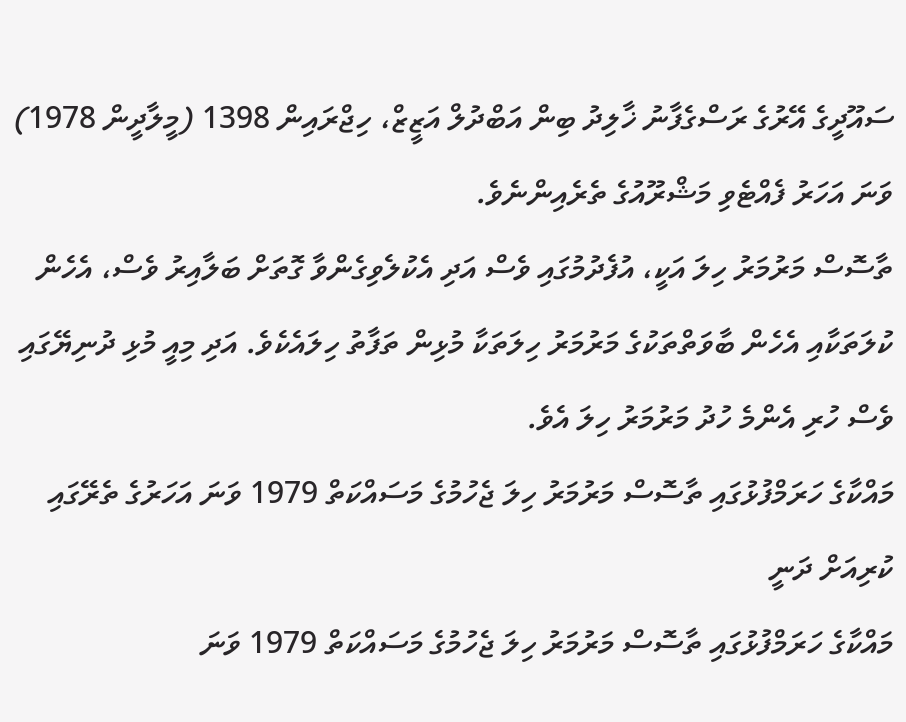ސައޫދީގެ އޭރުގެ ރަސްގެފާނު ޚާލިދު ބިން އަބްދުލް އަޒީޒް، ހިޖްރައިން 1398 (މީލާދީން 1978) ވަނަ އަހަރު ފެއްޓެވި މަޝްރޫއުގެ ތެރެއިންނެވެ.
ތާސޮސް މަރުމަރު ހިލަ އަކީ، އުފެދުމުގައި ވެސް އަދި އެކުލެވިގެންވާ ގޮތަށް ބަލާއިރު ވެސް، އެހެން ކުލަތަކާއި އެހެން ބާވަތްތަކުގެ މަރުމަރު ހިލަތަކާ މުޅިން ތަފާތު ހިލައެކެވެ. އަދި މިއީ މުޅި ދުނިޔޭގައި ވެސް ހުރި އެންމެ ހުދު މަރުމަރު ހިލަ އެވެ.
މައްކާގެ ހަރަމްފުޅުގައި ތާސޮސް މަރުމަރު ހިލަ ޖެހުމުގެ މަސައްކަތް 1979 ވަނަ އަހަރުގެ ތެރޭގައި ކުރިއަށް ދަނީ
މައްކާގެ ހަރަމްފުޅުގައި ތާސޮސް މަރުމަރު ހިލަ ޖެހުމުގެ މަސައްކަތް 1979 ވަނަ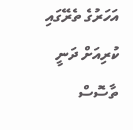އަހަރުގެ ތެރޭގައި ކުރިއަށް ދަނީ
ތާސޮސް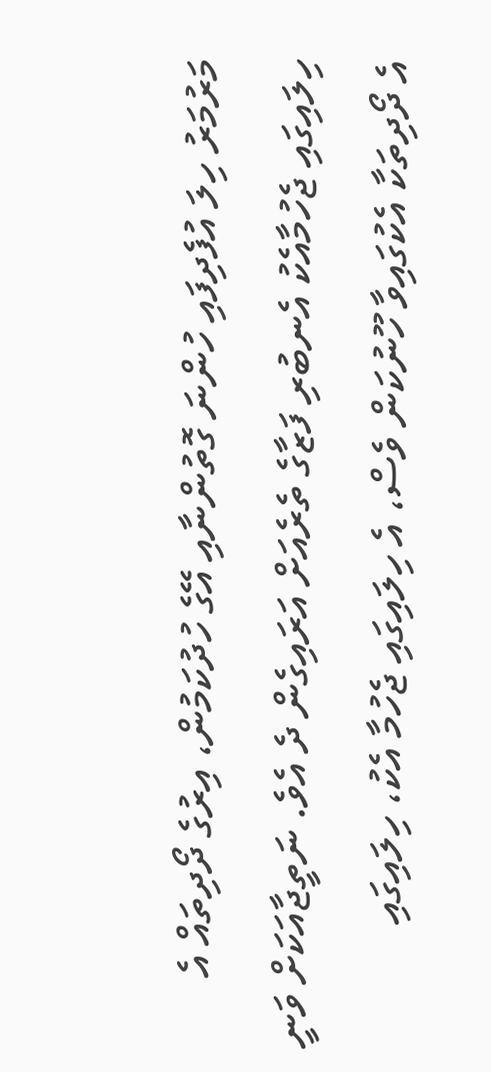މަރުމަރު ހިލަ އުފެދިފައި ހުންނަ ގޮތުންނާއި އޭގެ ހުދުކަމުން، އިރުގެ ދޯދިތައް އެ ހިލައިގައި ޖެހުމާއެކު އެނބުރި ފަޒާގެ ތެރެއަށް އަރައިގެން ދެ އެވެ. ނަތީޖާއަކަށް ވަނީ އެ ދޯދިތަކާ އެކުގައިވާ ހޫނުކަން ވެސް، އެ ހިލައިގައި ޖެހުމާ އެކު، ހިލައިގައި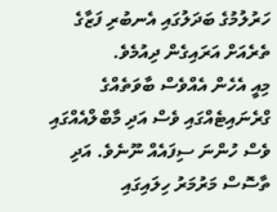ހަރުލުމުގެ ބަދަލުގައި އެނބުރި ފަޒާގެ ތެރެއަށް އަރައިގެން ދިއުމެވެ.
މިއީ އެހެން އެއްވެސް ބާވަތެއްގެ ގްރެނައިޓެއްގައި ވެސް އަދި މާބްލްއެއްގައި ވެސް ހުންނަ ސިފައެއް ނޫނެވެ. އަދި ތާސޮސް މަރުމަރު ހިލައިގައި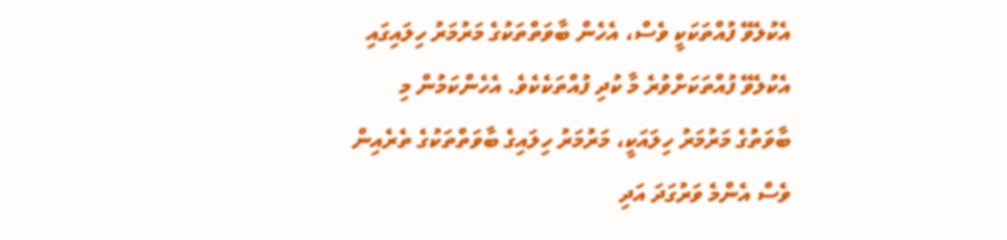އެކުލެވޭ ފުއްތަކަކީ ވެސް، އެހެން ބާވަތްތަކުގެ މަރުމަރު ހިލައިގައި އެކުލެވޭ ފުއްތަކަށްވުރެ މާ ކުދި ފުއްތަކެކެވެ. އެހެންކަމުން މި ބާވަތުގެ މަރުމަރު ހިލައަކީ، މަރުމަރު ހިލައިގެ ބާވަތްތަކުގެ ތެރެއިން ވެސް އެންމެ ވަރުގަދަ އަދި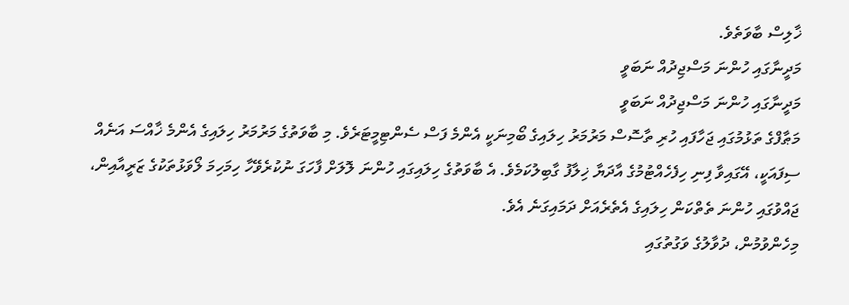ޚާލިސް ބާވަތެވެ.
މަދީނާގައި ހުންނަ މަސްޖިދުއް ނަބަވީ
މަދީނާގައި ހުންނަ މަސްޖިދުއް ނަބަވީ
މަޠާފްގެ ތަޅުމުގައި ޖަހާފައި ހުރި ތާސޮސް މަރުމަރު ހިލައިގެ ބޯމިނަކީ އެންމެ ފަސް ސެންޓިމީޓަރެވެ. މި ބާވަތުގެ މަރުމަރު ހިލައިގެ އެންމެ ޚާއްސަ އަނެއް ސިފައަކީ، އޭގައިވާ ފިނި ހިފެހެއްޓުމުގެ އާދަޔާ ޚިލާފު ގާބިލުކަމެވެ. އެ ބާވަތުގެ ހިލައިގައި ހުންނަ ލޮލަށް ފާހަގަ ނުކުރެވޭހާ ހިމަހިމަ ލޯވަޅުތަކުގެ ޒަރީއާއިން، ޖައްވުގައި ހުންނަ ތެތްކަން ހިލައިގެ އެތެރެއަށް ދަމައިގަނެ އެވެ.
މިހެންވުމުން، ދުވާލުގެ ވަގުތުގައި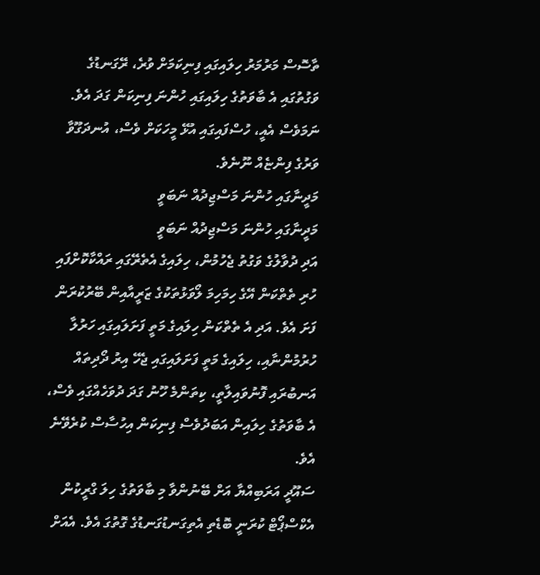ތާސޮސް މަރުމަރު ހިލައިގައި ފިނިކަމަށް ވުރެ، ރޭގަނޑުގެ ވަގުތުގައި އެ ބާވަތުގެ ހިލައިގައި ހުންނަ ފިނިކަން ގަދަ އެވެ. ނަމަވެސް އެއީ، ހުސްފައިގައި އުޅޭ މީހަކަށް ވެސް، އުނދަގޫވާ ވަރުގެ ފިންޏެއް ނޫނެވެ.
މަދީނާގައި ހުންނަ މަސްޖިދުއް ނަބަވީ
މަދީނާގައި ހުންނަ މަސްޖިދުއް ނަބަވީ
އަދި ދުވާލުގެ ވަގުތު ޖެހުމުން، ހިލައިގެ އެތެރޭގައި ރައްކާކޮށްފައި ހުރި ތެތްކަން އޭގެ ހިމަހިމަ ލޯވަޅުތަކުގެ ޒަރީއާއިން ބޭރުކުރަން ފަށަ އެވެ. އަދި އެ ތެތްކަން ހިލައިގެ މަތީ ފަށަލައިގައި ހަރުލާ ހުރުމުންނާއި، ހިލައިގެ މަތީ ފަށަލައިގައި ޖެހޭ އިރު ދޯދިތައް އަނބުރައި ފޮނުވައިލާތީ، ކިތަންމެ ހޫނު ގަދަ ދުވަހެއްގައި ވެސް، އެ ބާވަތުގެ ހިލައިން އަބަދުވެސް ފިނިކަން އިހުސާސް ކުރެވޭނެ އެވެ.
ސައޫދީ އަރަބިއްޔާ އަށް ބޭނުންވާ މި ބާވަތުގެ ހިލަ ގްރީކުން އެކްސްޕޯޓް ކުރަނީ ބޮޑެތި އެތިގަނޑުގަނޑުގެ ގޮތުގަ އެވެ. އެއަށް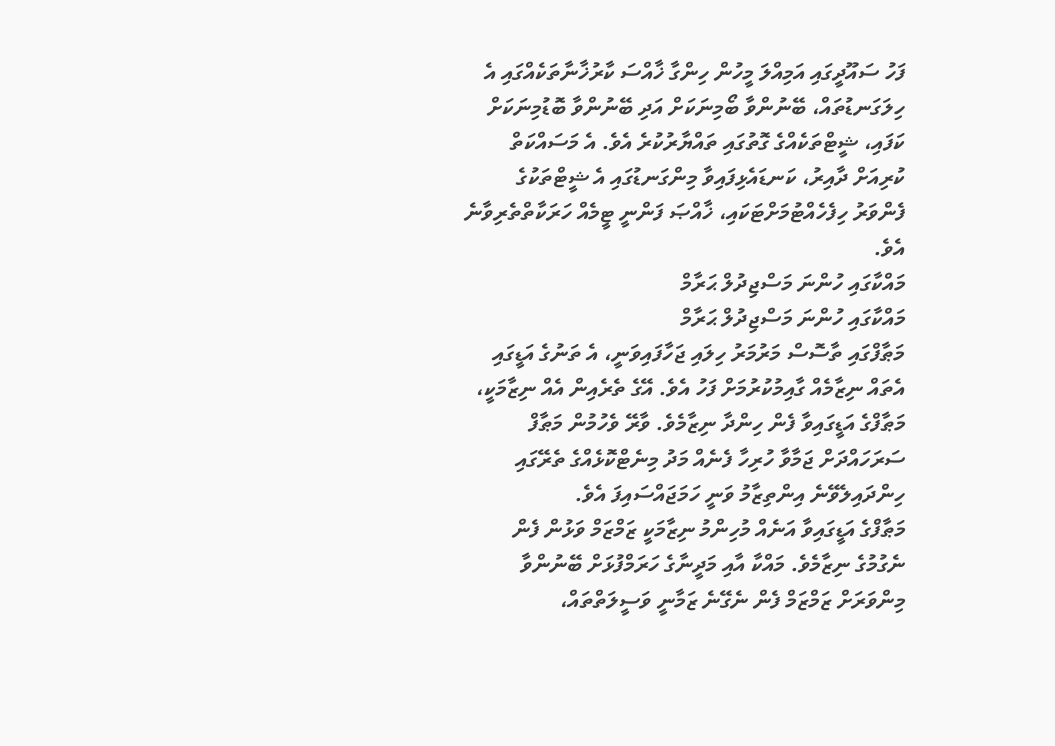ފަހު ސައޫދީގައި އަމިއްލަ މީހުން ހިންގާ ޚާއްސަ ކާރުޚާނާތަކެއްގައި އެ ހިލަގަނޑުތައް، ބޭނުންވާ ބޯމިނަކަށް އަދި ބޭނުންވާ ބޮޑުމިނަކަށް ކަފައި، ޝީޓްތަކެއްގެ ގޮތުގައި ތައްޔާރުކުރެ އެވެ. އެ މަސައްކަތް ކުރިއަށް ދާއިރު، ކަނޑައެޅިފައިވާ މިންގަނޑުގައި އެ ޝީޓްތަކުގެ ފެންވަރު ހިފެހެއްޓުމަށްޓަކައި، ޚާއްޞަ ފަންނީ ޓީމެއް ހަރަކާތްތެރިވާނެ އެވެ.
މައްކާގައި ހުންނަ މަސްޖިދުލް ޙަރާމް
މައްކާގައި ހުންނަ މަސްޖިދުލް ޙަރާމް
މަޠާފްގައި ތާސޮސް މަރުމަރު ހިލައި ޖަހާފައިވަނީ، އެ ތަނުގެ އަޑީގައި އެތައް ނިޒާމެއް ގާއިމުކުރުމަށް ފަހު އެވެ. އޭގެ ތެރެއިން އެއް ނިޒާމަކީ، މަޠާފްގެ އަޑީގައިވާ ފެން ހިންދާ ނިޒާމެވެ. ވާރޭ ވެހުމުން މަޠާފް ސަރަހައްދަށް ޖަމާވާ ހުރިހާ ފެނެއް މަދު މިނެޓްކޮޅެއްގެ ތެރޭގައި ހިންދައިލެވޭނެ އިންތިޒާމު ވަނީ ހަމަޖައްސައިފަ އެވެ.
މަޠާފްގެ އަޑީގައިވާ އަނެއް މުހިންމު ނިޒާމަކީ ޒަމްޒަމް ވަޅުން ފެން ނެގުމުގެ ނިޒާމެވެ. މައްކާ އާއި މަދީނާގެ ހަރަމްފުޅަށް ބޭނުންވާ މިންވަރަށް ޒަމްޒަމް ފެން ނެގޭނެ ޒަމާނީ ވަސީލަތްތައް،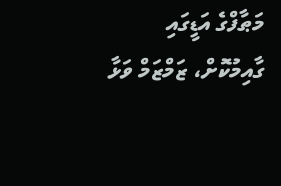މަޠާފްގެ އަޑީގައި ގާއިމުކޮށް، ޒަމްޒަމް ވަޅާ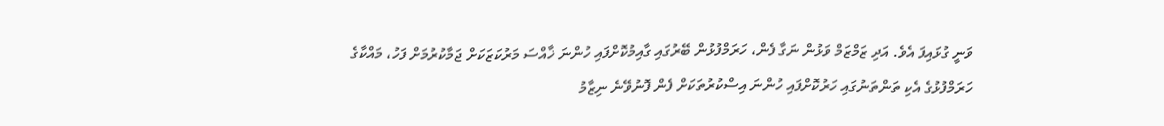ވަނީ ގުޅައިފަ އެވެ. އަދި ޒަމްޒަމް ވަޅުން ނަގާ ފެން، ހަރަމްފުޅުން ބޭރުގައި ގާއިމުކޮށްފައި ހުންނަ ޚާއްސަ މަރުކަޒަކަށް ޖަމާކުރުމަށް ފަހު، މައްކާގެ ހަރަމްފުޅުގެ އެކި ތަންތަނުގައި ހަރުކޮށްފައި ހުންނަ އިސްކުރުތަކަށް ފެން ފޮނުވޭނެ ނިޒާމު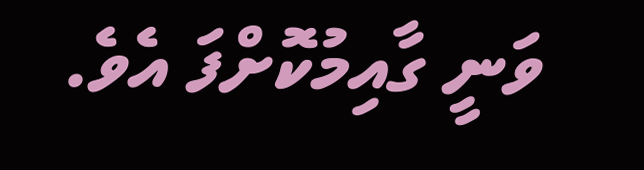ވަނީ ގާއިމުކޮށްފަ އެވެ.